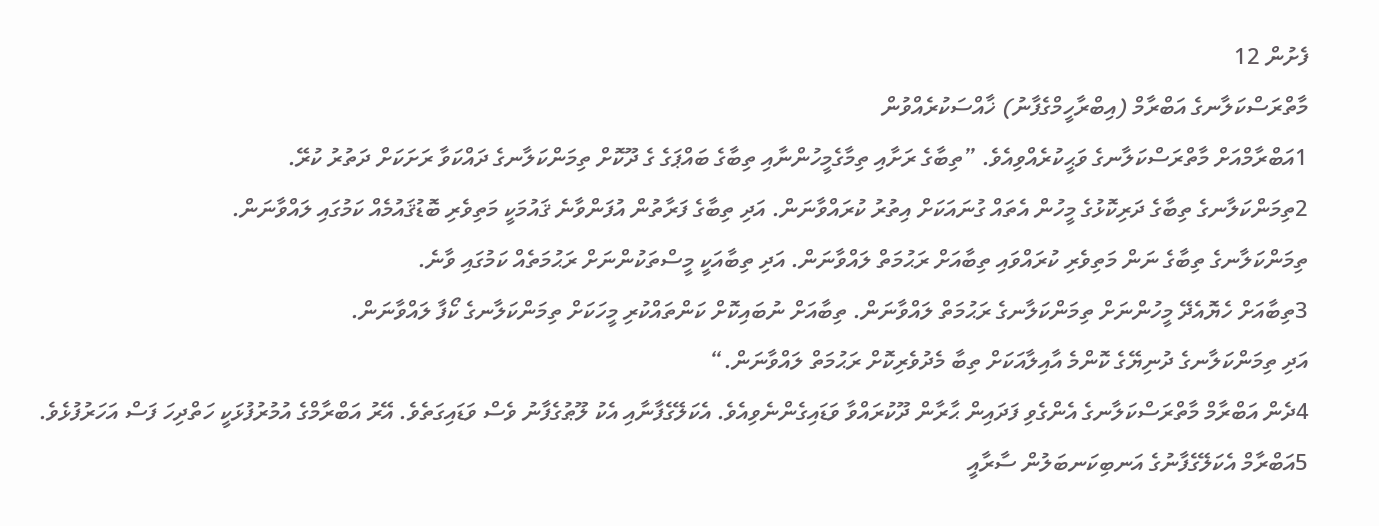ފެށުން 12
މާތްރަސްކަލާނގެ އަބްރާމް (އިބްރާހީމްގެފާނު) ޚާއްސަކުރެއްވުން
1އަބްރާމްއަށް މާތްރަސްކަލާނގެ ވަޙީކުރެއްވިއެވެ. ”ތިބާގެ ރަށާއި ތިމާގެމީހުންނާއި ތިބާގެ ބައްޕަގެ ގެ ދޫކޮށް ތިމަންކަލާނގެ ދައްކަވާ ރަށަކަށް ދަތުރު ކުރޭ.
2ތިމަންކަލާނގެ ތިބާގެ ދަރިކޮޅުގެ މީހުން އެތައް ގުނައަކަށް އިތުރު ކުރައްވާނަން. އަދި ތިބާގެ ފަރާތުން އުފަންވާނެ ޤައުމަކީ މަތިވެރި ބޮޑުޤައުމެއް ކަމުގައި ލައްވާނަން.
ތިމަންކަލާނގެ ތިބާގެ ނަން މަތިވެރި ކުރައްވައި ތިބާއަށް ރަޙުމަތް ލައްވާނަން. އަދި ތިބާއަކީ މީސްތަކުންނަށް ރަޙުމަތެއް ކަމުގައި ވާނެ.
3ތިބާއަށް ހެޔޮއެދޭ މީހުންނަށް ތިމަންކަލާނގެ ރަޙުމަތް ލައްވާނަން. ތިބާއަށް ނުބައިކޮށް ކަންތައްކުރި މީހަކަށް ތިމަންކަލާނގެ ކޯފާ ލައްވާނަން.
އަދި ތިމަންކަލާނގެ ދުނިޔޭގެ ކޮންމެ އާއިލާއަކަށް ތިބާ މެދުވެރިކޮށް ރަޙުމަތް ލައްވާނަން.“
4ދެން އަބްރާމް މާތްރަސްކަލާނގެ އެންގެވި ފަދައިން ޙާރާން ދޫކުރައްވާ ވަޑައިގެންނެވިއެވެ. އެކަލޭގެފާނާއި އެކު ލޫޠުގެފާނު ވެސް ވަޑައިގަތެވެ. އޭރު އަބްރާމްގެ އުމުރުފުޅަކީ ހަތްދިހަ ފަސް އަހަރުފުޅެވެ.
5އަބްރާމް އެކަލޭގެފާނުގެ އަނބިކަނބަލުން ސާރާއީ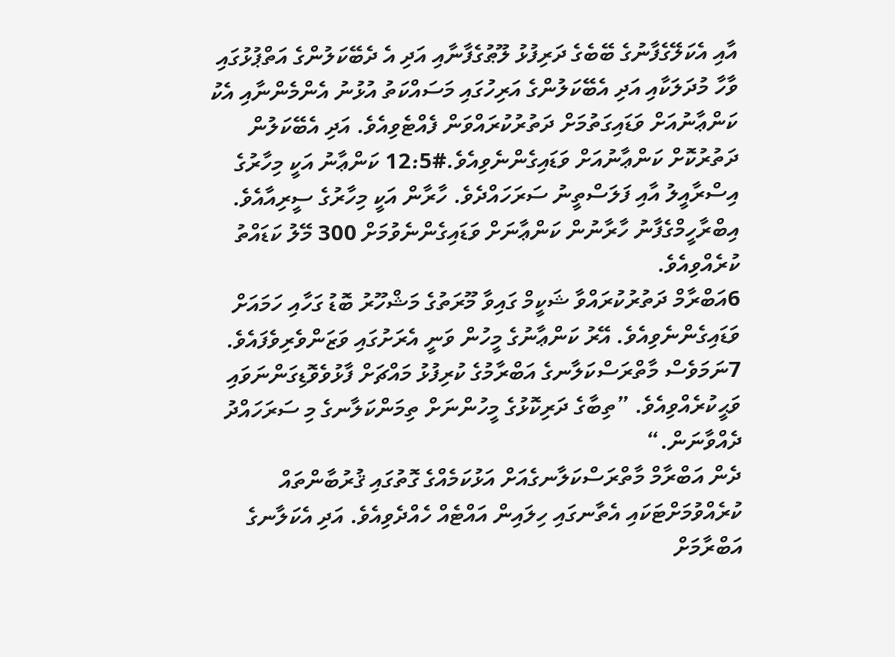އާއި އެކަލޭގެފާނުގެ ބޭބެގެ ދަރިފުޅު ލޫޠުގެފާނާއި އަދި އެ ދެބޭކަލުންގެ އަތްޕުޅުގައި ވާހާ މުދަލަކާއި އަދި އެބޭކަލުންގެ އަރިހުގައި މަސައްކަތު އުޅުނު އެންމެންނާއި އެކު ކަންޢާނުއަށް ވަޑައިގަތުމަށް ދަތުރުކުރައްވަން ފެއްޓެވިއެވެ. އަދި އެބޭކަލުން ދަތުރުކޮށް ކަންޢާނުއަށް ވަޑައިގެންނެވިއެވެ.#12:5 ކަންޢާނު އަކީ މިހާރުގެ އިސްރާއީލު އާއި ފަލަސްތީނު ސަރަހައްދެވެ. ހާރާން އަކީ މިހާރުގެ ސީރިއާއެވެ. އިބްރާހީމްގެފާނު ހާރާނުން ކަންޢާނަށް ވަޑައިގެންނެވުމަށް 300 މޭލު ކަޑައްތު ކުރެއްވިއެވެ.
6އަބްރާމް ދަތުރުކުރައްވާ ޝަކީމް ގައިވާ މޫރަތުގެ މަޝްހޫރު ބޮޑު ގަހާއި ހަމައަށް ވަޑައިގެންނެވިއެވެ. އޭރު ކަންޢާނުގެ މީހުން ވަނީ އެރަށުގައި ވަޒަންވެރިވެފައެވެ. 7ނަމަވެސް މާތްރަސްކަލާނގެ އަބްރާމުގެ ކުރިފުޅު މައްޗަށް ފާޅުވެވޮޑިގަންނަވައި ވަޙީކުރެއްވިއެވެ. ”ތިބާގެ ދަރިކޮޅުގެ މީހުންނަށް ތިމަންކަލާނގެ މި ސަރަހައްދު ދެއްވާނަން.“
ދެން އަބްރާމް މާތްރަސްކަލާނގެއަށް އަޅުކަމެއްގެ ގޮތުގައި ޤުރުބާންތައް ކުރެއްވުމަށްޓަކައި އެތާނގައި ހިލައިން އައްޓެއް ހެއްދެވިއެވެ. އަދި އެކަލާނގެ އަބްރާމަށް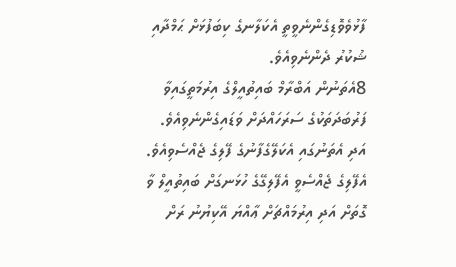ފާޅުވެވޮޑިގެންނެވީތީ އެކަލާނގެ ކިބަފުޅަށް ޙަމްދާއި ޝުކުރު ދެންނެވިއެވެ.
8އެތަނުން އަބްރާމް ބައިތުއީލްގެ އިރުމަތީގައިވާ ފަރުބަދަތަކުގެ ސަރަހައްދަށް ވަޑައިގެންނެވިއެވެ. އަދި އެތަނުގައި އެކަލޭގެފާނުގެ ފޭލިގެ ޖެއްސެވިއެވެ. އެފޭލިގެ ޖެއްސެވީ އެފޭލިގޭގެ ހުޅަނގަށް ބައިތުއީލް ވާ ގޮތަށް އަދި އިރުމައްޗަށް ޢާއްޔަ އޭކިޔުނު ރަށް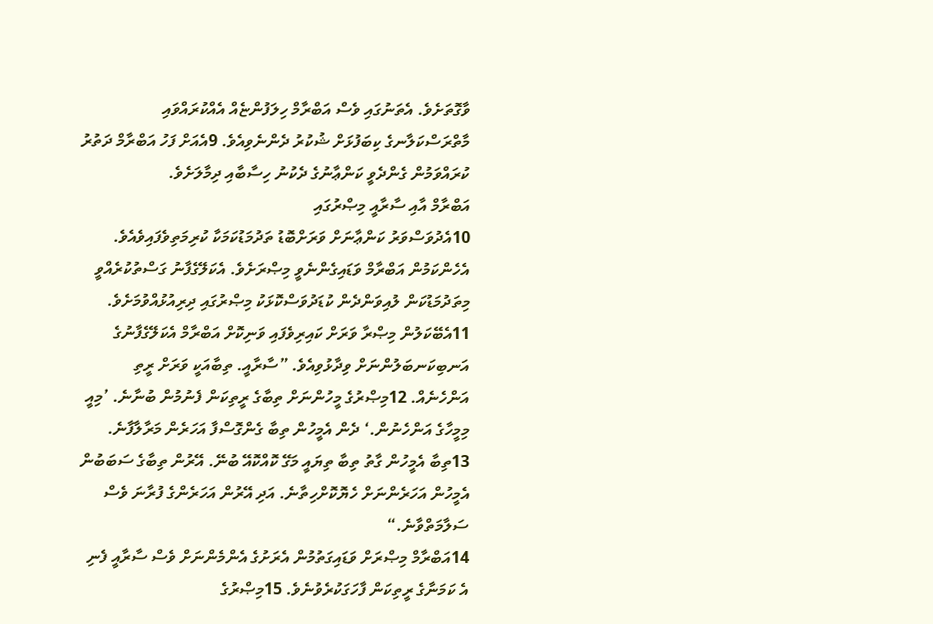ވާގޮތަށެވެ. އެތަނުގައި ވެސް އަބްރާމް ހިލަފުންޏެއް އެއްކުރައްވައި މާތްރަސްކަލާނގެ ކިބަފުޅަށް ޝުކުރު ދެންނެވިއެވެ. 9އެއަށް ފަހު އަބްރާމް ދަތުރު ކުރައްވަމުން ގެންދެވީ ކަންޢާނުގެ ދެކުނު ހިސާބާއި ދިމާލަށެވެ.
އަބްރާމް އާއި ސާރާއީ މިޞްރުގައި
10އެދުވަސްވަރު ކަންޢާނަށް ވަރަށްބޮޑު ތަދުމަޑުކަމަކާ ކުރިމަތިވެފައިވެއެވެ. އެހެންކަމުން އަބްރާމް ވަޑައިގެންނެވީ މިޞްރަށެވެ. އެކަލޭގެފާނު ގަސްތުކުރެއްވީ މިތަދުމަޑުކަން ލުއިވަންދެން ކުޑަދުވަސްކޮޅަކު މިޞްރުގައި ދިރިއުޅުއްވުމަށެވެ.
11އެބޭކަލުން މިޞްރާ ވަރަށް ކައިރިވެފައި ވަނިކޮށް އަބްރާމް އެކަލޭގެފާނުގެ އަނބިކަނބަލުންނަށް ވިދާޅުވިއެވެ. ”ސާރާއީ. ތިބާއަކީ ވަރަށް ރީތި އަންހެނެއް. 12މިޞްރުގެ މީހުންނަށް ތިބާގެ ރީތިކަން ފެނުމުން ބުނާނެ. ’މިއީ މިމީހާގެ އަންހެނުން.‘ ދެން އެމީހުން ތިބާ ގެންގޮސްފާ އަހަރެން މަރާލާފާނެ. 13ތިބާ އެމީހުން ގާތު ތިބާ ތިޔައީ މަގޭ ކޮއްކޮއޭ ބުނޭ. އޭރުން ތިބާގެ ސަބަބުން އެމީހުން އަހަރެންނަށް ހެޔޮކޮށްހިތާނެ. އަދި އޭރުން އަހަރެންގެ ފުރާނަ ވެސް ސަލާމަތްވާނެ.“
14އަބްރާމް މިޞްރަށް ވަޑައިގަތުމުން އެރަށުގެ އެންމެންނަށް ވެސް ސާރާއީ ފެނި އެ ކަމަނާގެ ރީތިކަން ފާހަގަކުރެވުނެވެ. 15މިޞްރުގެ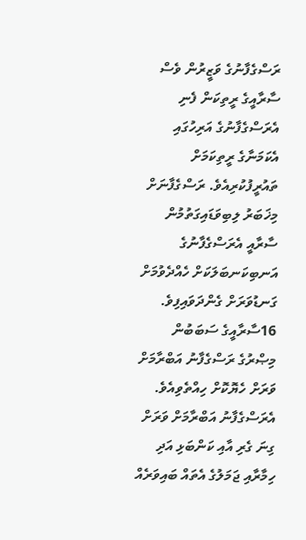ރަސްގެފާނުގެ ވަޒީރުން ވެސް ސާރާއީގެ ރީތިކަން ފެނި އެރަސްގެފާނުގެ އަރިހުގައި އެކަމަނާގެ ރީތިކަމަށް ތައުރީފުކުރިއެވެ. ރަސްގެފާނަށް މިޚަބަރު ލިބިވަޑައިގަތުމުން ސާރާއީ އެރަސްގެފާނުގެ އަނބިކަނބަލަކަށް ހެއްދެވުމަށް ގަނޑުވަރަށް ގެންދަވައިފިވެ. 16ސާރާއީގެ ސަބަބުން މިޞްރުގެ ރަސްގެފާނު އަބްރާމަށް ވަރަށް ހެޔޮކޮށް ހިއްތެވިއެވެ. އެރަސްގެފާނު އަބްރާމަށް ވަރަށް ގިނަ ގެރި އާއި ކަންބަޅި އަދި ހިމާރާއި ޖަމަލުގެ އެތައް ބައިވަރެއް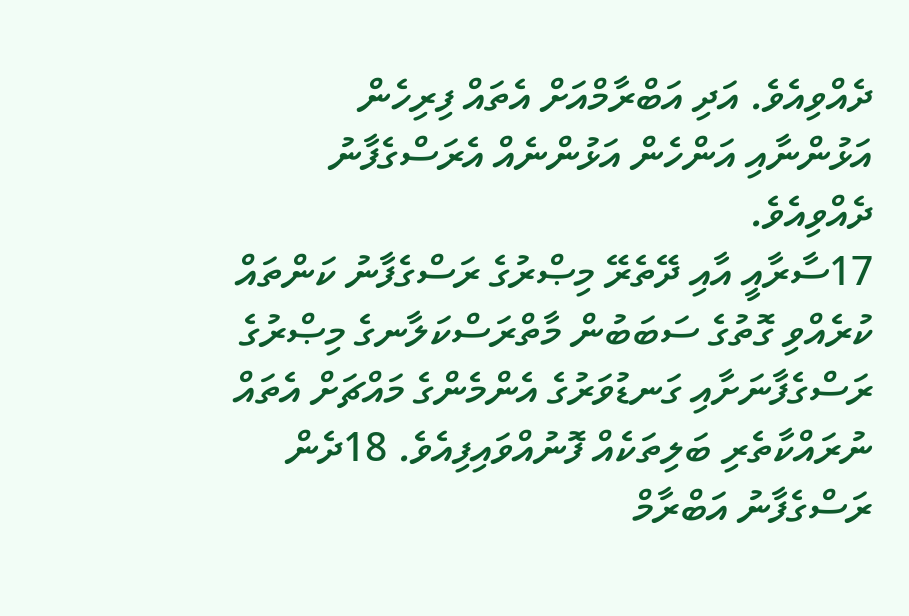ދެއްވިއެވެ. އަދި އަބްރާމްއަށް އެތައް ފިރިހެން އަޅުންނާއި އަންހެން އަޅުންނެއް އެރަސްގެފާނު ދެއްވިއެވެ.
17ސާރާއީ އާއި ދޭތެރޭ މިޞްރުގެ ރަސްގެފާނު ކަންތައް ކުރެއްވި ގޮތުގެ ސަބަބުން މާތްރަސްކަލާނގެ މިޞްރުގެ ރަސްގެފާނަށާއި ގަނޑުވަރުގެ އެންމެންގެ މައްޗަށް އެތައް ނުރައްކާތެރި ބަލިތަކެއް ފޮނުއްވައިފިއެވެ. 18ދެން ރަސްގެފާނު އަބްރާމް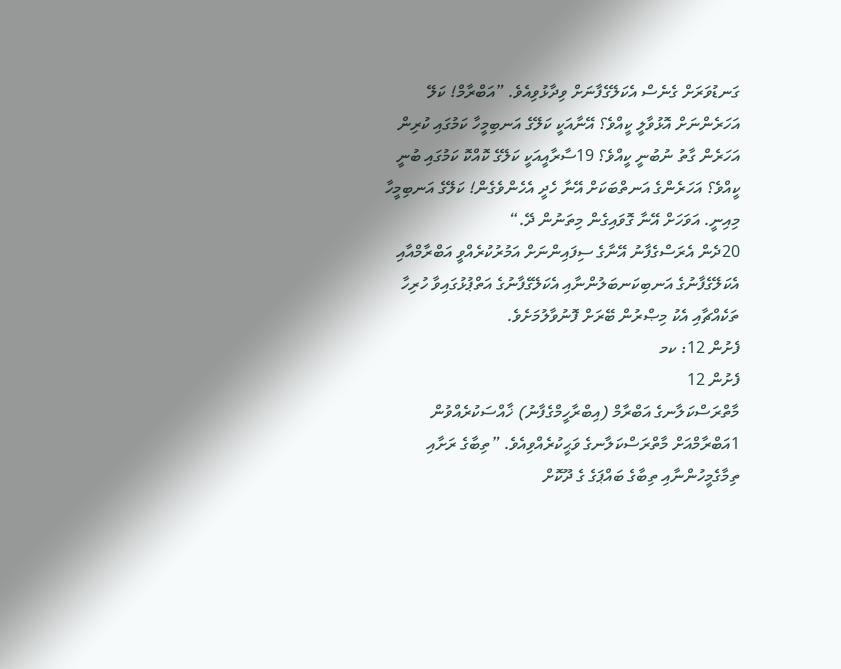ގަނޑުވަރަށް ގެނެސް އެކަލޭގެފާނަށް ވިދާޅުވިއެވެ. ”އަބްރާމް! ކަލޭ އަހަރެންނަށް އޮޅުވާލީ ކީއްވެ؟ އޭނާއަކީ ކަލޭގެ އަނބިމީހާ ކަމުގައި ކުރިން އަހަރެން ގާތު ނުބުނީ ކީއްވެ؟ 19ސާރާއީއަކީ ކަލޭގެ ކޮއްކޮ ކަމުގައި ބުނީ ކީއްވެ؟ އަހަރެންގެ އަނތްބަކަށް އޭނާ ހެދީ އެހެންވެގެން! ކަލޭގެ އަނބިމީހާ މިއިނީ. އަވަހަށް އޭނާ ގޮވައިގެން މިތަނުން ދޭ.“
20ދެން އެރަސްގެފާނު އޭނާގެ ސިފައިންނަށް އަމުރުކުރެއްވީ އަބްރާމްއާއި އެކަލޭގެފާނުގެ އަނބިކަނބަލުންނާއި އެކަލޭގެފާނުގެ އަތްޕުޅުގައިވާ ހުރިހާ ތަކެއްޗާއި އެކު މިޞްރުން ބޭރަށް ފޮނުވާލުމަށެވެ.
ފެށުން 12: ކމ
ފެށުން 12
މާތްރަސްކަލާނގެ އަބްރާމް (އިބްރާހީމްގެފާނު) ޚާއްސަކުރެއްވުން
1އަބްރާމްއަށް މާތްރަސްކަލާނގެ ވަޙީކުރެއްވިއެވެ. ”ތިބާގެ ރަށާއި ތިމާގެމީހުންނާއި ތިބާގެ ބައްޕަގެ ގެ ދޫކޮށް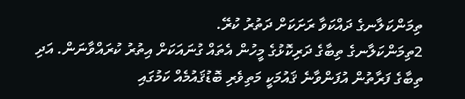ތިމަންކަލާނގެ ދައްކަވާ ރަށަކަށް ދަތުރު ކުރޭ.
2ތިމަންކަލާނގެ ތިބާގެ ދަރިކޮޅުގެ މީހުން އެތައް ގުނައަކަށް އިތުރު ކުރައްވާނަން. އަދި ތިބާގެ ފަރާތުން އުފަންވާނެ ޤައުމަކީ މަތިވެރި ބޮޑުޤައުމެއް ކަމުގައި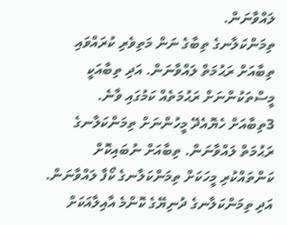ލައްވާނަން.
ތިމަންކަލާނގެ ތިބާގެ ނަން މަތިވެރި ކުރައްވައި ތިބާއަށް ރަޙުމަތް ލައްވާނަން. އަދި ތިބާއަކީ މީސްތަކުންނަށް ރަޙުމަތެއް ކަމުގައި ވާނެ.
3ތިބާއަށް ހެޔޮއެދޭ މީހުންނަށް ތިމަންކަލާނގެ ރަޙުމަތް ލައްވާނަން. ތިބާއަށް ނުބައިކޮށް ކަންތައްކުރި މީހަކަށް ތިމަންކަލާނގެ ކޯފާ ލައްވާނަން.
އަދި ތިމަންކަލާނގެ ދުނިޔޭގެ ކޮންމެ އާއިލާއަކަށް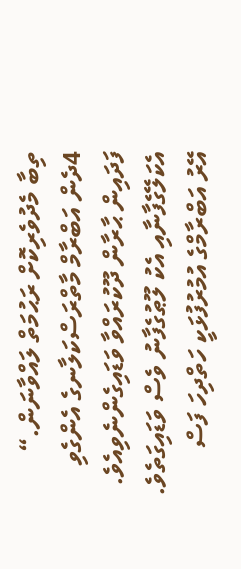ތިބާ މެދުވެރިކޮށް ރަޙުމަތް ލައްވާނަން.“
4ދެން އަބްރާމް މާތްރަސްކަލާނގެ އެންގެވި ފަދައިން ޙާރާން ދޫކުރައްވާ ވަޑައިގެންނެވިއެވެ. އެކަލޭގެފާނާއި އެކު ލޫޠުގެފާނު ވެސް ވަޑައިގަތެވެ. އޭރު އަބްރާމްގެ އުމުރުފުޅަކީ ހަތްދިހަ ފަސް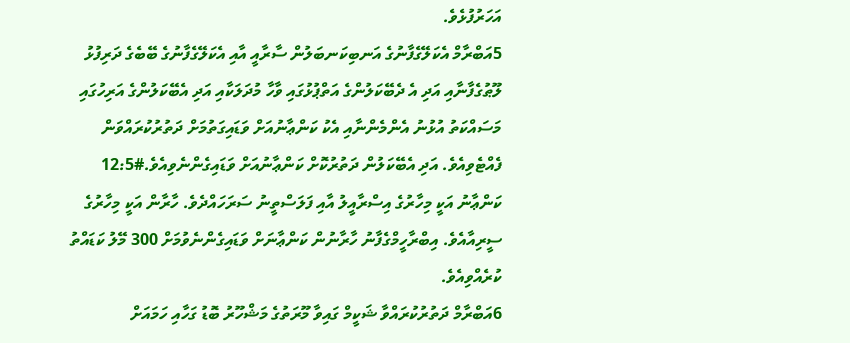އަހަރުފުޅެވެ.
5އަބްރާމް އެކަލޭގެފާނުގެ އަނބިކަނބަލުން ސާރާއީ އާއި އެކަލޭގެފާނުގެ ބޭބެގެ ދަރިފުޅު ލޫޠުގެފާނާއި އަދި އެ ދެބޭކަލުންގެ އަތްޕުޅުގައި ވާހާ މުދަލަކާއި އަދި އެބޭކަލުންގެ އަރިހުގައި މަސައްކަތު އުޅުނު އެންމެންނާއި އެކު ކަންޢާނުއަށް ވަޑައިގަތުމަށް ދަތުރުކުރައްވަން ފެއްޓެވިއެވެ. އަދި އެބޭކަލުން ދަތުރުކޮށް ކަންޢާނުއަށް ވަޑައިގެންނެވިއެވެ.#12:5 ކަންޢާނު އަކީ މިހާރުގެ އިސްރާއީލު އާއި ފަލަސްތީނު ސަރަހައްދެވެ. ހާރާން އަކީ މިހާރުގެ ސީރިއާއެވެ. އިބްރާހީމްގެފާނު ހާރާނުން ކަންޢާނަށް ވަޑައިގެންނެވުމަށް 300 މޭލު ކަޑައްތު ކުރެއްވިއެވެ.
6އަބްރާމް ދަތުރުކުރައްވާ ޝަކީމް ގައިވާ މޫރަތުގެ މަޝްހޫރު ބޮޑު ގަހާއި ހަމައަށް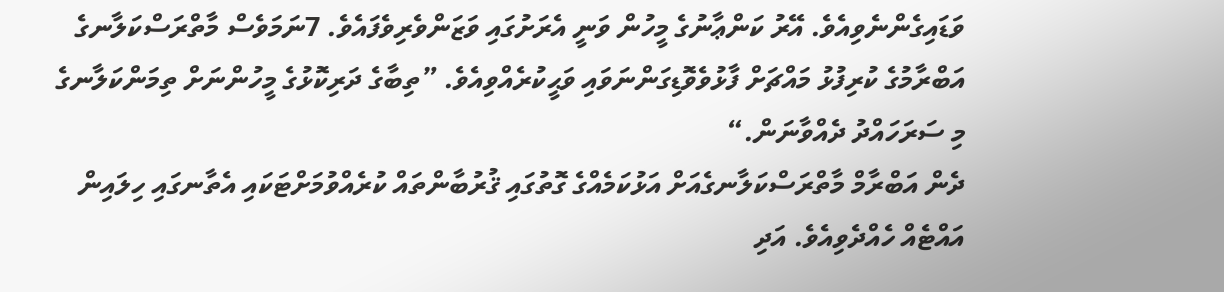ވަޑައިގެންނެވިއެވެ. އޭރު ކަންޢާނުގެ މީހުން ވަނީ އެރަށުގައި ވަޒަންވެރިވެފައެވެ. 7ނަމަވެސް މާތްރަސްކަލާނގެ އަބްރާމުގެ ކުރިފުޅު މައްޗަށް ފާޅުވެވޮޑިގަންނަވައި ވަޙީކުރެއްވިއެވެ. ”ތިބާގެ ދަރިކޮޅުގެ މީހުންނަށް ތިމަންކަލާނގެ މި ސަރަހައްދު ދެއްވާނަން.“
ދެން އަބްރާމް މާތްރަސްކަލާނގެއަށް އަޅުކަމެއްގެ ގޮތުގައި ޤުރުބާންތައް ކުރެއްވުމަށްޓަކައި އެތާނގައި ހިލައިން އައްޓެއް ހެއްދެވިއެވެ. އަދި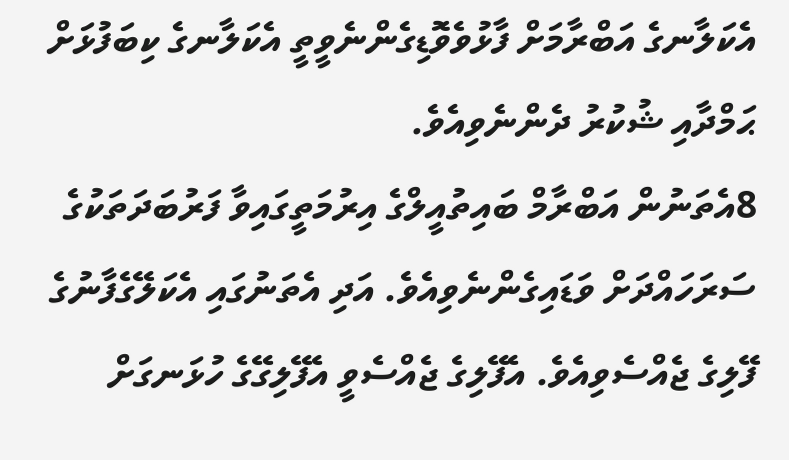އެކަލާނގެ އަބްރާމަށް ފާޅުވެވޮޑިގެންނެވީތީ އެކަލާނގެ ކިބަފުޅަށް ޙަމްދާއި ޝުކުރު ދެންނެވިއެވެ.
8އެތަނުން އަބްރާމް ބައިތުއީލްގެ އިރުމަތީގައިވާ ފަރުބަދަތަކުގެ ސަރަހައްދަށް ވަޑައިގެންނެވިއެވެ. އަދި އެތަނުގައި އެކަލޭގެފާނުގެ ފޭލިގެ ޖެއްސެވިއެވެ. އެފޭލިގެ ޖެއްސެވީ އެފޭލިގޭގެ ހުޅަނގަށް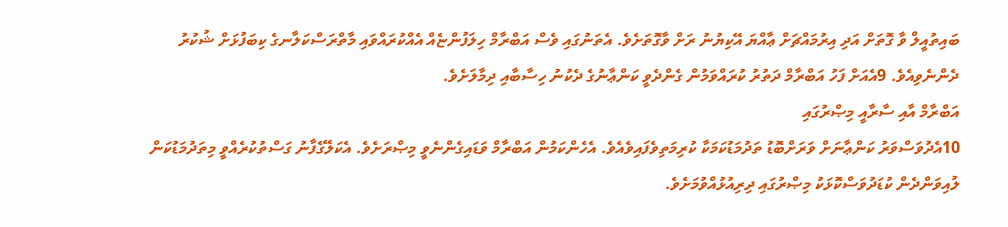ބައިތުއީލް ވާ ގޮތަށް އަދި އިރުމައްޗަށް ޢާއްޔަ އޭކިޔުނު ރަށް ވާގޮތަށެވެ. އެތަނުގައި ވެސް އަބްރާމް ހިލަފުންޏެއް އެއްކުރައްވައި މާތްރަސްކަލާނގެ ކިބަފުޅަށް ޝުކުރު ދެންނެވިއެވެ. 9އެއަށް ފަހު އަބްރާމް ދަތުރު ކުރައްވަމުން ގެންދެވީ ކަންޢާނުގެ ދެކުނު ހިސާބާއި ދިމާލަށެވެ.
އަބްރާމް އާއި ސާރާއީ މިޞްރުގައި
10އެދުވަސްވަރު ކަންޢާނަށް ވަރަށްބޮޑު ތަދުމަޑުކަމަކާ ކުރިމަތިވެފައިވެއެވެ. އެހެންކަމުން އަބްރާމް ވަޑައިގެންނެވީ މިޞްރަށެވެ. އެކަލޭގެފާނު ގަސްތުކުރެއްވީ މިތަދުމަޑުކަން ލުއިވަންދެން ކުޑަދުވަސްކޮޅަކު މިޞްރުގައި ދިރިއުޅުއްވުމަށެވެ.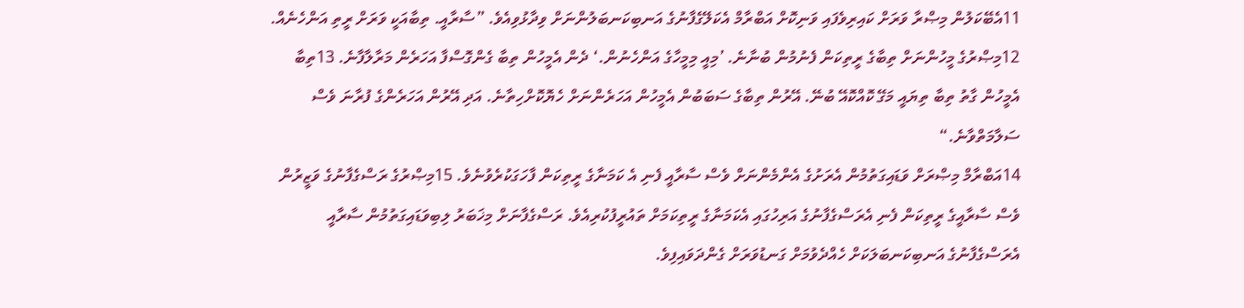11އެބޭކަލުން މިޞްރާ ވަރަށް ކައިރިވެފައި ވަނިކޮށް އަބްރާމް އެކަލޭގެފާނުގެ އަނބިކަނބަލުންނަށް ވިދާޅުވިއެވެ. ”ސާރާއީ. ތިބާއަކީ ވަރަށް ރީތި އަންހެނެއް. 12މިޞްރުގެ މީހުންނަށް ތިބާގެ ރީތިކަން ފެނުމުން ބުނާނެ. ’މިއީ މިމީހާގެ އަންހެނުން.‘ ދެން އެމީހުން ތިބާ ގެންގޮސްފާ އަހަރެން މަރާލާފާނެ. 13ތިބާ އެމީހުން ގާތު ތިބާ ތިޔައީ މަގޭ ކޮއްކޮއޭ ބުނޭ. އޭރުން ތިބާގެ ސަބަބުން އެމީހުން އަހަރެންނަށް ހެޔޮކޮށްހިތާނެ. އަދި އޭރުން އަހަރެންގެ ފުރާނަ ވެސް ސަލާމަތްވާނެ.“
14އަބްރާމް މިޞްރަށް ވަޑައިގަތުމުން އެރަށުގެ އެންމެންނަށް ވެސް ސާރާއީ ފެނި އެ ކަމަނާގެ ރީތިކަން ފާހަގަކުރެވުނެވެ. 15މިޞްރުގެ ރަސްގެފާނުގެ ވަޒީރުން ވެސް ސާރާއީގެ ރީތިކަން ފެނި އެރަސްގެފާނުގެ އަރިހުގައި އެކަމަނާގެ ރީތިކަމަށް ތައުރީފުކުރިއެވެ. ރަސްގެފާނަށް މިޚަބަރު ލިބިވަޑައިގަތުމުން ސާރާއީ އެރަސްގެފާނުގެ އަނބިކަނބަލަކަށް ހެއްދެވުމަށް ގަނޑުވަރަށް ގެންދަވައިފިވެ.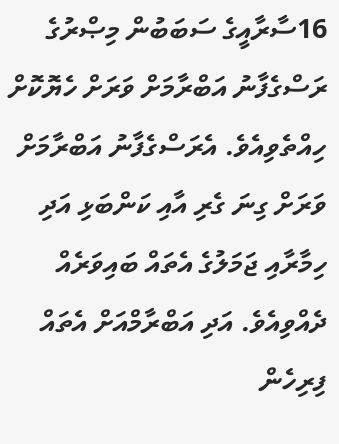16ސާރާއީގެ ސަބަބުން މިޞްރުގެ ރަސްގެފާނު އަބްރާމަށް ވަރަށް ހެޔޮކޮށް ހިއްތެވިއެވެ. އެރަސްގެފާނު އަބްރާމަށް ވަރަށް ގިނަ ގެރި އާއި ކަންބަޅި އަދި ހިމާރާއި ޖަމަލުގެ އެތައް ބައިވަރެއް ދެއްވިއެވެ. އަދި އަބްރާމްއަށް އެތައް ފިރިހެން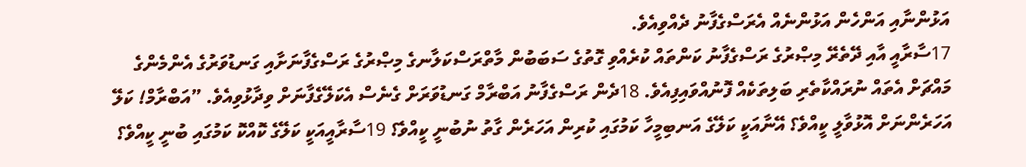އަޅުންނާއި އަންހެން އަޅުންނެއް އެރަސްގެފާނު ދެއްވިއެވެ.
17ސާރާއީ އާއި ދޭތެރޭ މިޞްރުގެ ރަސްގެފާނު ކަންތައް ކުރެއްވި ގޮތުގެ ސަބަބުން މާތްރަސްކަލާނގެ މިޞްރުގެ ރަސްގެފާނަށާއި ގަނޑުވަރުގެ އެންމެންގެ މައްޗަށް އެތައް ނުރައްކާތެރި ބަލިތަކެއް ފޮނުއްވައިފިއެވެ. 18ދެން ރަސްގެފާނު އަބްރާމް ގަނޑުވަރަށް ގެނެސް އެކަލޭގެފާނަށް ވިދާޅުވިއެވެ. ”އަބްރާމް! ކަލޭ އަހަރެންނަށް އޮޅުވާލީ ކީއްވެ؟ އޭނާއަކީ ކަލޭގެ އަނބިމީހާ ކަމުގައި ކުރިން އަހަރެން ގާތު ނުބުނީ ކީއްވެ؟ 19ސާރާއީއަކީ ކަލޭގެ ކޮއްކޮ ކަމުގައި ބުނީ ކީއްވެ؟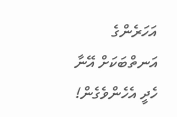އަހަރެންގެ އަނތްބަކަށް އޭނާ ހެދީ އެހެންވެގެން!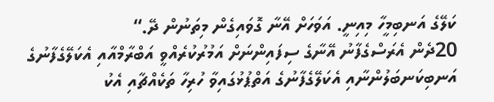ކަލޭގެ އަނބިމީހާ މިއިނީ. އަވަހަށް އޭނާ ގޮވައިގެން މިތަނުން ދޭ.“
20ދެން އެރަސްގެފާނު އޭނާގެ ސިފައިންނަށް އަމުރުކުރެއްވީ އަބްރާމްއާއި އެކަލޭގެފާނުގެ އަނބިކަނބަލުންނާއި އެކަލޭގެފާނުގެ އަތްޕުޅުގައިވާ ހުރިހާ ތަކެއްޗާއި އެކު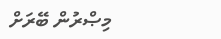މިޞްރުން ބޭރަށް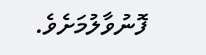ފޮނުވާލުމަށެވެ.